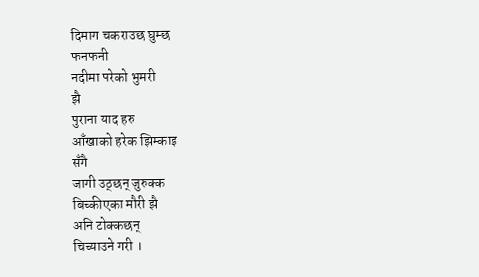दिमाग चकराउछ घुम्छ
फनफनी
नदीमा परेको भुमरी
झै
पुराना याद हरु
आँखाको हरेक झिम्काइ
सँगै
जागी उठ्छन् जुरुक्क
बिच्कीएका मौरी झै
अनि टोक्कछन्
चिच्याउने गरी ।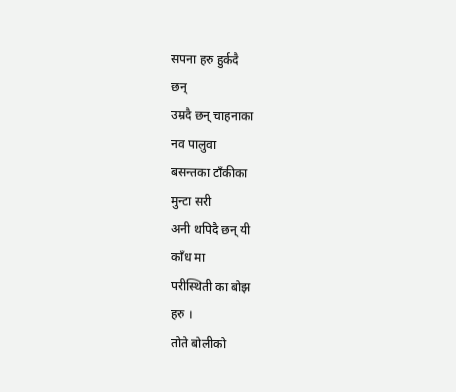सपना हरु हुर्कदै
छन्
उम्रदै छन् चाहनाका
नव पालुवा
बसन्तका टाँकीका
मुन्टा सरी
अनी थपिदै छन् यी
काँध मा
परीस्थिती का बोझ
हरु ।
तोते बोलीको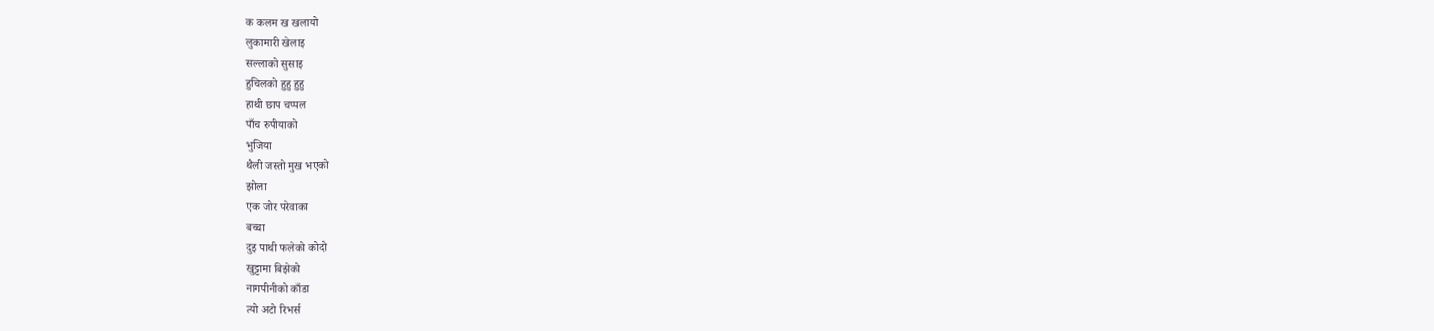क कलम ख खलायो
लुकामारी खेलाइ
सल्लाको सुसाइ
हुचिलको हुहु हुहु
हाथी छाप चप्पल
पाँच रुपीयाको
भुजिया
थैली जस्तो मुख भएको
झोला
एक जोर परेवाका
बच्चा
दुइ पाथी फलेको कोदो
खुट्टामा बिझेको
नागपीनीको काँडा
त्यो अटो रिभर्स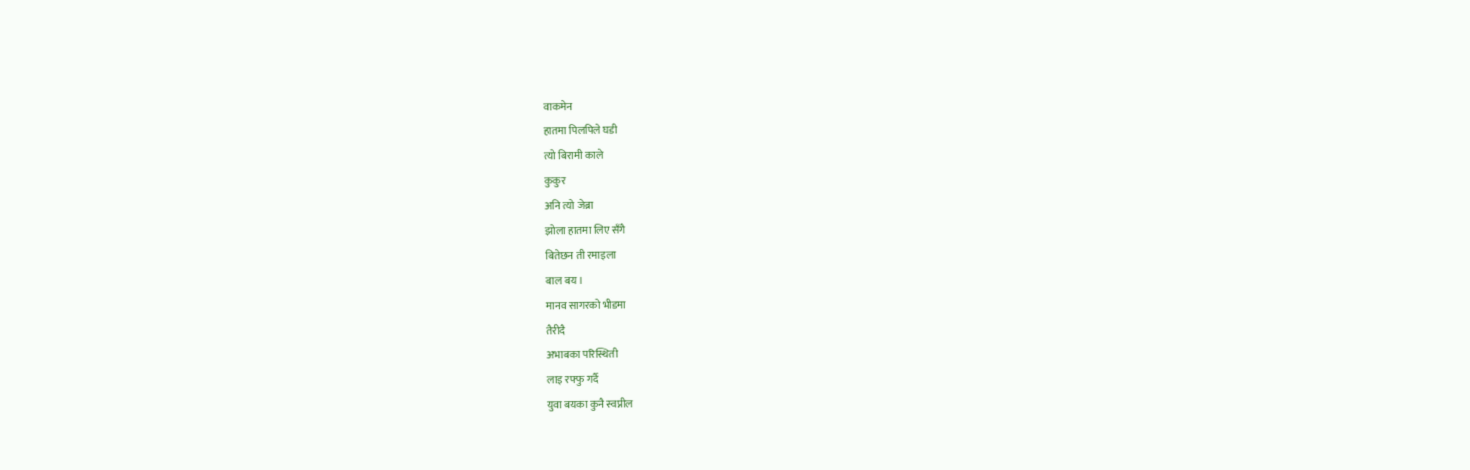वाकमेन
हातमा पिलपिले घडी
त्यो बिरामी काले
कुकुर
अनि त्यो जेब्रा
झोला हातमा लिए सँगै
बितेछन ती रमाइला
बाल बय ।
मानव सागरको भीडमा
तैरीदै
अभाबका परिस्थिती
लाइ रफ्फु गर्दै
युवा बयका कुनै स्वप्नील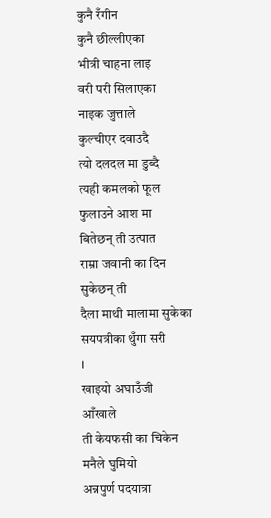कुनै रँगीन
कुनै छील्लीएका
भीत्री चाहना लाइ
वरी परी सिलाएका
नाइक जुत्ताले
कुल्चीएर दवाउदै
त्यो दलदल मा डुब्दै
त्यही कमलको फूल
फुलाउने आश मा
बितेछन् ती उत्पात
राम्रा जवानी का दिन
सुकेछन् ती
दैला माथी मालामा सुकेका
सयपत्रीका थुँगा सरी
।
खाइयो अघाउँजी
आँखाले
ती केयफसी का चिकेन
मनैले घुमियो
अन्नपुर्ण पदयात्रा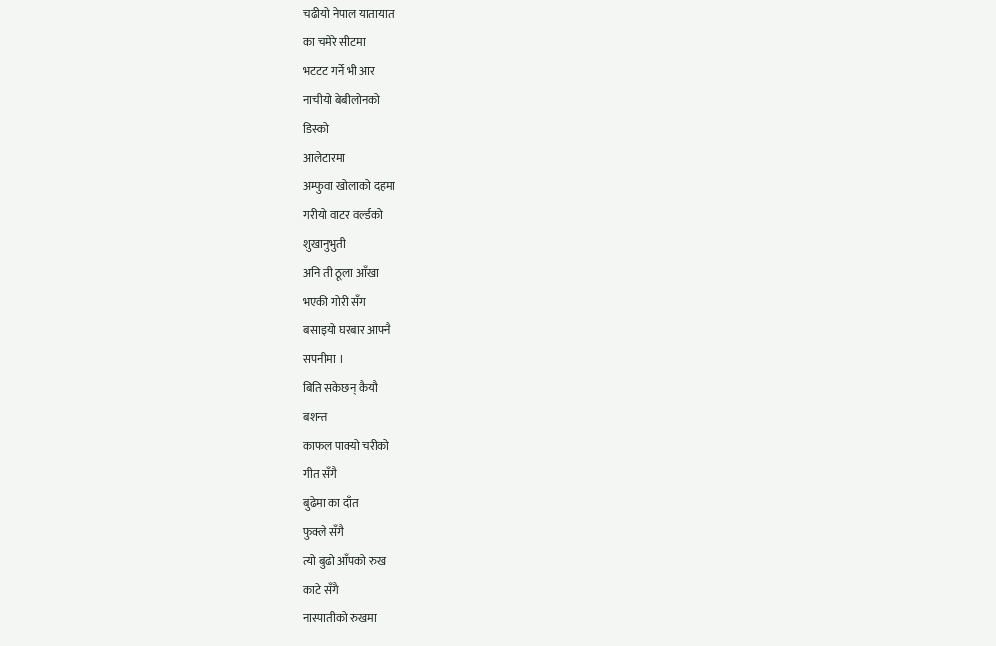चढीयो नेपाल यातायात
का चमेरे सीटमा
भटटट गर्ने भी आर
नाचीयो बेबीलोनको
डिस्को
आलेटारमा
अम्फुवा खोलाको दहमा
गरीयो वाटर वर्ल्डको
शुखानुभुती
अनि ती ठूला आँखा
भएकी गोरी सँग
बसाइयो घरबार आफ्नै
सपनीमा ।
बिति सकेछन् कैयौ
बशन्त
काफल पाक्यो चरीको
गीत सँगै
बुढेमा का दाँत
फुक्ले सँगै
त्यो बुढो आँपको रुख
काटे सँगै
नास्पातीको रुखमा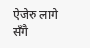ऐजेरु लागे सँगै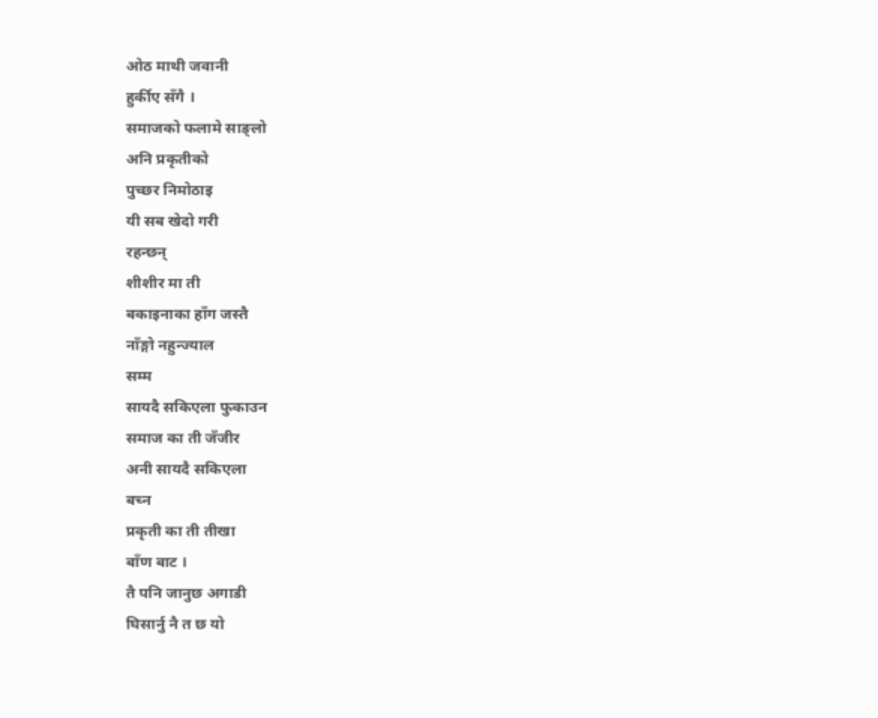ओठ माथी जवानी
हुर्कीए सँगै ।
समाजको फलामे साङ्लो
अनि प्रकृतीको
पुच्छर निमोठाइ
यी सब खेदो गरी
रहन्छन्
शीशीर मा ती
बकाइनाका हाँग जस्तै
नाँङ्गो नहुन्ज्याल
सम्म
सायदै सकिएला फुकाउन
समाज का ती जँजीर
अनी सायदै सकिएला
बच्न
प्रकृती का ती तीखा
बाँण बाट ।
तै पनि जानुछ अगाडी
घिसार्नु नै त छ यो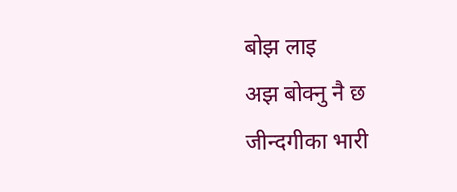बोझ लाइ
अझ बोक्नु नै छ
जीन्दगीका भारी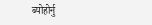ब्योहोर्नु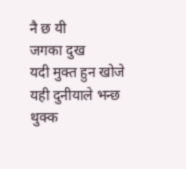नै छ यी
जगका दुख
यदी मुक्त हुन खोजे
यही दुनीयाले भन्छ
थुक्क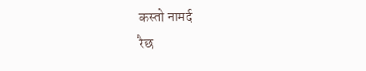कस्तो नामर्द
रैछ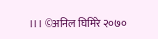।।। ©अनिल घिमिरे २०७०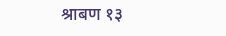श्राबण १३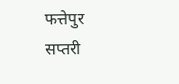फत्तेपुर
सप्तरी